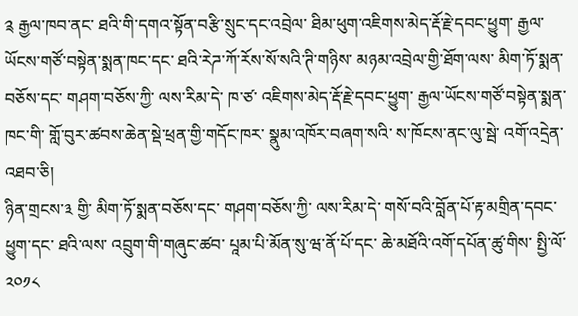༉ རྒྱལ་ཁབ་ནང་ ཐའི་གི་དགའ་སྟོན་བརྩི་སྲུང་དང་འབྲེལ་ ཐིམ་ཕུག་འཇིགས་མེད་རྡོ་རྗེ་དབང་ཕྱུག་ རྒྱལ་ཡོངས་གཙོ་བསྟེན་སྨན་ཁང་དང་ ཐའི་རེཌ་ཀོ་རོས་སོ་སའི་ཊི་གཉིས་ མཉམ་འབྲེལ་གྱི་ཐོག་ལས་ མིག་ཏོ་སྨན་བཅོས་དང་ གཤག་བཅོས་ཀྱི་ ལས་རིམ་དེ་ ཁ་ཙ་ འཇིགས་མེད་རྡོ་རྗེ་དབང་ཕྱུག་ རྒྱལ་ཡོངས་གཙོ་བསྟེན་སྨན་ཁང་གི་ གློ་བུར་ཚབས་ཆེན་སྡེ་ཕྲན་གྱི་གདོང་ཁར་ སྣུམ་འཁོར་བཞག་སའི་ ས་ཁོངས་ནང་ལུ་སྦེ་ འགོ་འདྲེན་འཐབ་ཅི།
ཉིན་གྲངས་༣ གྱི་ མིག་ཏོ་སྨན་བཅོས་དང་ གཤག་བཅོས་ཀྱི་ ལས་རིམ་དེ་ གསོ་བའི་བློན་པོ་རྟ་མགྲིན་དབང་ཕྱུག་དང་ ཐའི་ལས་ འབྲུག་གི་གཞུང་ཚབ་ པཱམ་པི་མོན་སུ་ཝ་ནོ་པོ་དང་ ཆེ་མཐོའི་འགོ་དཔོན་ཚུ་གིས་ སྤྱི་ལོ་༢༠༡༨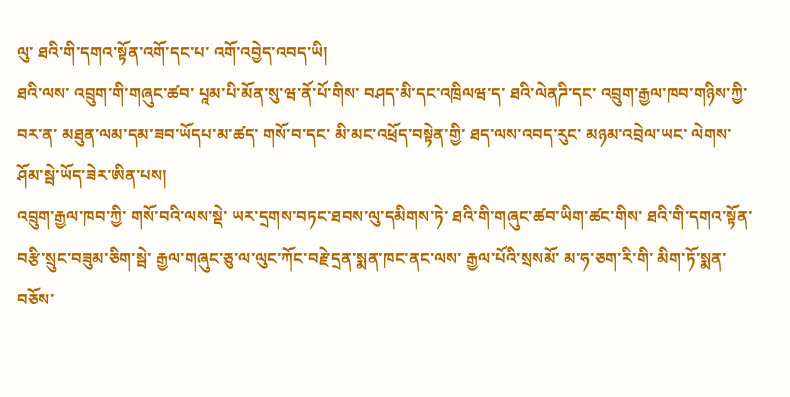ལུ་ ཐའི་གི་དགའ་སྟོན་འགོ་དང་པ་ འགོ་འབྱེད་འབད་ཡི།
ཐའི་ལས་ འབྲུག་གི་གཞུང་ཚབ་ པཱམ་པི་མོན་སུ་ཝ་ནོ་པོ་གིས་ བཤད་མི་དང་འཁྲིལཝ་ད་ ཐའི་ལེནཌི་དང་ འབྲུག་རྒྱལ་ཁབ་གཉིས་ཀྱི་བར་ན་ མཐུན་ལམ་དམ་ཟབ་ཡོདཔ་མ་ཚད་ གསོ་བ་དང་ མི་མང་འཕྲོད་བསྟེན་གྱི་ ཐད་ལས་འབད་རུང་ མཉམ་འབྲེལ་ཡང་ ལེགས་ཤོམ་སྦེ་ཡོད་ཟེར་ཨིན་པས།
འབྲུག་རྒྱལ་ཁབ་ཀྱི་ གསོ་བའི་ལས་སྡེ་ ཡར་དྲགས་བཏང་ཐབས་ལུ་དམིགས་ཏེ་ ཐའི་གི་གཞུང་ཚབ་ཡིག་ཚང་གིས་ ཐའི་གི་དགའ་སྟོན་བརྩི་སྲུང་བཟུམ་ཅིག་སྦེ་ རྒྱལ་གཞུང་ཅུ་ལ་ལུང་ཀོང་བརྗེ་དྲན་སྨན་ཁང་ནང་ལས་ རྒྱལ་པོའི་སྲསམོ་ མ་ཧ་ཅག་རི་གི་ མིག་ཏོ་སྨན་བཅོས་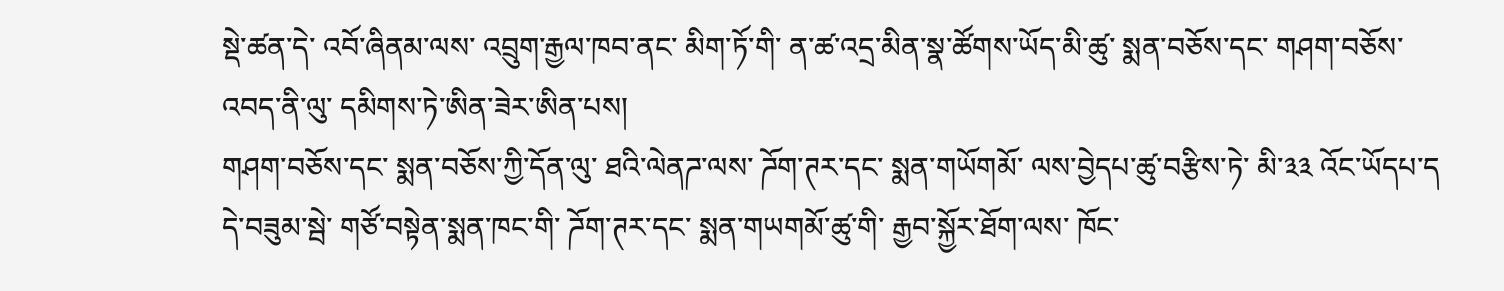སྡེ་ཚན་དེ་ འབོ་ཞིནམ་ལས་ འབྲུག་རྒྱལ་ཁབ་ནང་ མིག་ཏོ་གི་ ན་ཚ་འདྲ་མིན་སྣ་ཚོགས་ཡོད་མི་ཚུ་ སྨན་བཅོས་དང་ གཤག་བཅོས་འབད་ནི་ལུ་ དམིགས་ཏེ་ཨིན་ཟེར་ཨིན་པས།
གཤག་བཅོས་དང་ སྨན་བཅོས་ཀྱི་དོན་ལུ་ ཐའི་ལེནཌ་ལས་ ཌོག་ཊར་དང་ སྨན་གཡོགམོ་ ལས་བྱེདཔ་ཚུ་བརྩིས་ཏེ་ མི་༣༣ འོང་ཡོདཔ་ད དེ་བཟུམ་སྦེ་ གཙོ་བསྟེན་སྨན་ཁང་གི་ ཌོག་ཊར་དང་ སྨན་གཡགམོ་ཚུ་གི་ རྒྱབ་སྐྱོར་ཐོག་ལས་ ཁོང་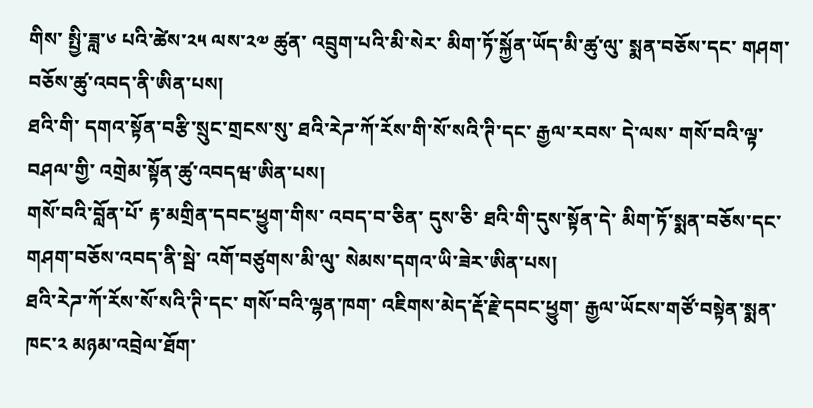གིས་ སྤྱི་ཟླ་༦ པའི་ཚེས་༢༥ ལས་༢༧ ཚུན་ འབྲུག་པའི་མི་སེར་ མིག་ཏོ་སྐྱོན་ཡོད་མི་ཚུ་ལུ་ སྨན་བཅོས་དང་ གཤག་བཅོས་ཚུ་འབད་ནི་ཨིན་པས།
ཐའི་གི་ དགའ་སྟོན་བརྩི་སྲུང་གྲངས་སུ་ ཐའི་རེཌ་ཀོ་རོས་གི་སོ་སའི་ཊི་དང་ རྒྱལ་རབས་ དེ་ལས་ གསོ་བའི་ལྟ་བཤལ་གྱི་ འགྲེམ་སྟོན་ཚུ་འབདཝ་ཨིན་པས།
གསོ་བའི་བློན་པོ་ རྟ་མགྲིན་དབང་ཕྱུག་གིས་ འབད་བ་ཅིན་ དུས་ཅི་ ཐའི་གི་དུས་སྟོན་དེ་ མིག་ཏོ་སྨན་བཅོས་དང་ གཤག་བཅོས་འབད་ནི་སྦེ་ འགོ་བཙུགས་མི་ལུ་ སེམས་དགའ་ཡི་ཟེར་ཨིན་པས།
ཐའི་རེཌ་ཀོ་རོས་སོ་སའི་ཊི་དང་ གསོ་བའི་ལྷན་ཁག་ འཇིགས་མེད་རྡོ་རྗེ་དབང་ཕྱུག་ རྒྱལ་ཡོངས་གཙོ་བསྟེན་སྨན་ཁང་༢ མཉམ་འབྲེལ་ཐོག་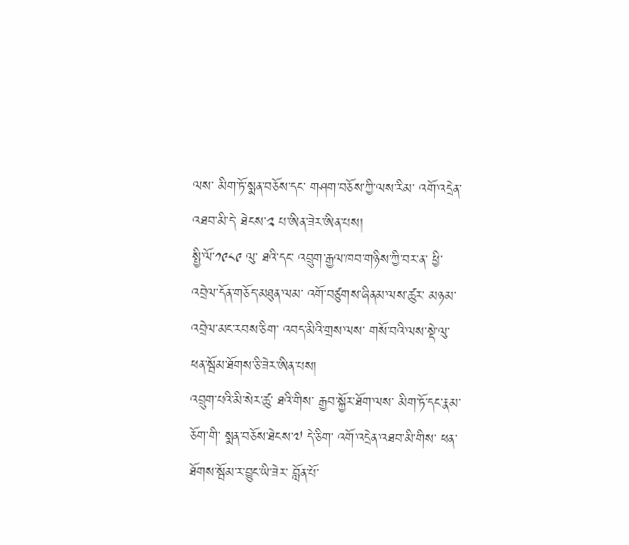ལས་ མིག་ཏོ་སྨན་བཅོས་དང་ གཤག་བཅོས་ཀྱི་ལས་རིམ་ འགོ་འདྲེན་འཐབ་མི་དེ་ ཐེངས་༢ པ་ཨིན་ཟེར་ཨིན་པས།
སྤྱི་ལོ་༡༩༨༩ ལུ་ ཐའི་དང་ འབྲུག་རྒྱལ་ཁབ་གཉིས་ཀྱི་བར་ན་ ཕྱི་འབྲེལ་དོན་གཅོད་མཐུན་ལམ་ འགོ་བཙུགས་ཞིནམ་ལས་ཚུར་ མཉམ་འབྲེལ་མང་རབས་ཅིག་ འབད་མིའི་གྲས་ལས་ གསོ་བའི་ལས་སྡེ་ལུ་ ཕན་སྦོམ་ཐོགས་ཅི་ཟེར་ཨིན་པས།
འབྲུག་པའི་མི་སེར་ཚུ་ ཐའི་གིས་ རྒྱབ་སྐྱོར་ཐོག་ལས་ མིག་ཏོ་དང་རྣམ་ཅོག་གི་ སྨན་བཅོས་ཐེངས་༧ དེ་ཅིག་ འགོ་འདྲེན་འཐབ་མི་གིས་ ཕན་ཐོགས་སྦོམ་ར་བྱུང་ཡི་ཟེར་ བློན་པོ་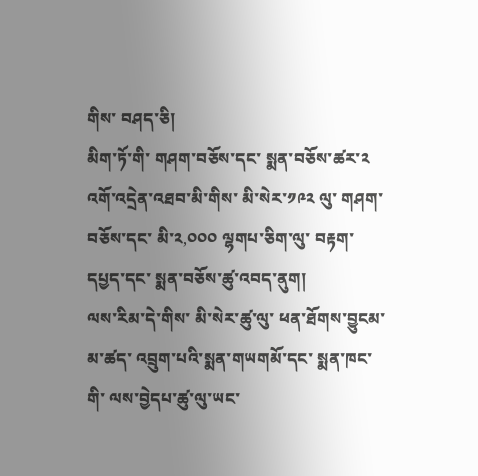གིས་ བཤད་ཅི།
མིག་ཏོ་གི་ གཤག་བཅོས་དང་ སྨན་བཅོས་ཚར་༢ འགོ་འདྲེན་འཐབ་མི་གིས་ མི་སེར་༡༩༢ ལུ་ གཤག་བཅོས་དང་ མི་༢,༠༠༠ ལྷགཔ་ཅིག་ལུ་ བརྟག་དཔྱད་དང་ སྨན་བཅོས་ཚུ་འབད་ནུག།
ལས་རིམ་དེ་གིས་ མི་སེར་ཚུ་ལུ་ ཕན་ཐོགས་བྱུངམ་མ་ཚད་ འབྲུག་པའི་སྨན་གཡགམོ་དང་ སྨན་ཁང་གི་ ལས་བྱེདཔ་ཚུ་ལུ་ཡང་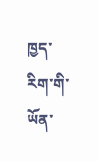ཁྱད་རིག་གི་ ཡོན་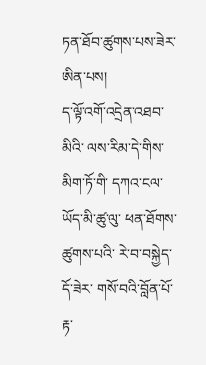ཏན་ཐོབ་ཚུགས་པས་ཟེར་ཨིན་པས།
ད་ལྟོ་འགོ་འདྲེན་འཐབ་མིའི་ ལས་རིམ་དེ་གིས་ མིག་ཏོ་གི་ དཀའ་ངལ་ཡོད་མི་ཚུ་ལུ་ ཕན་ཐོགས་ཚུགས་པའི་ རེ་བ་བསྐྱེད་དོ་ཟེར་ གསོ་བའི་བློན་པོ་ རྟ་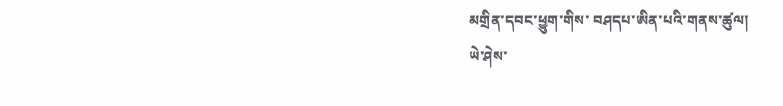མགྲིན་དབང་ཕྱུག་གིས་ བཤདཔ་ཨིན་པའི་གནས་ཚུལ།
ཡེ་ཤེས་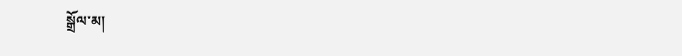སྒྲོལ་མ།